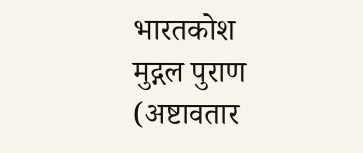भारतकोश
मुद्गल पुराण (अष्टावतार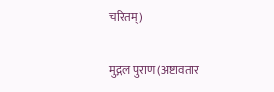चरितम्)

मुद्गल पुराण (अष्टावतार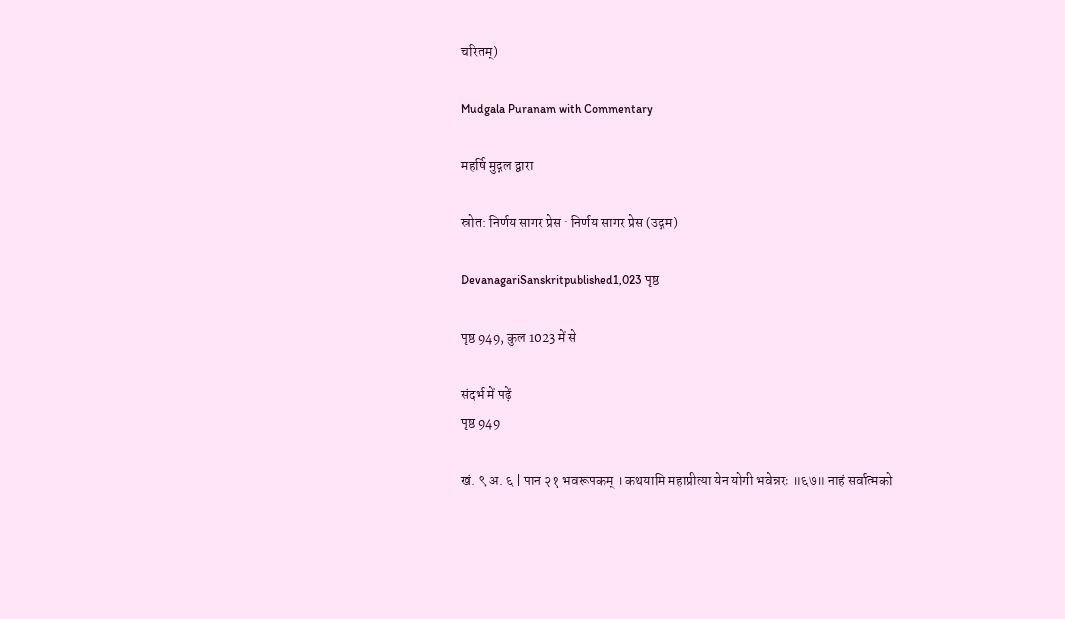चरितम्)

Mudgala Puranam with Commentary

महर्षि मुद्गल द्वारा

स्रोत: निर्णय सागर प्रेस · निर्णय सागर प्रेस (उद्गम)

DevanagariSanskritpublished1,023 पृष्ठ

पृष्ठ 949, कुल 1023 में से

संदर्भ में पढ़ें
पृष्ठ 949

खं. ९ अ. ६ | पान २१ भवरूपकम् । कथयामि महाप्रीत्या येन योगी भवेन्नरः ॥६७॥ नाहं सर्वात्मको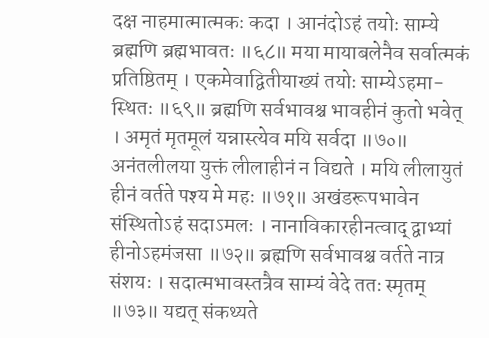दक्ष नाहमात्मात्मकः कदा । आनंदोऽहं तयोः साम्ये ब्रह्मणि ब्रह्मभावतः ॥६८॥ मया मायाबलेनैव सर्वात्मकं प्रतिष्ठितम् । एकमेवाद्वितीयाख्यं तयोः साम्येऽहमा- स्थितः ॥६९॥ ब्रह्मणि सर्वभावश्च भावहीनं कुतो भवेत् । अमृतं मृतमूलं यन्नास्त्येव मयि सर्वदा ॥७०॥ अनंतलीलया युक्तं लीलाहीनं न विद्यते । मयि लीलायुतं हीनं वर्तते पश्य मे महः ॥७१॥ अखंडरूपभावेन संस्थितोऽहं सदाऽमलः । नानाविकारहीनत्वाद् द्वाभ्यां हीनोऽहमंजसा ॥७२॥ ब्रह्मणि सर्वभावश्च वर्तते नात्र संशयः । सदात्मभावस्तत्रैव साम्यं वेदे ततः स्मृतम् ॥७३॥ यद्यत् संकथ्यते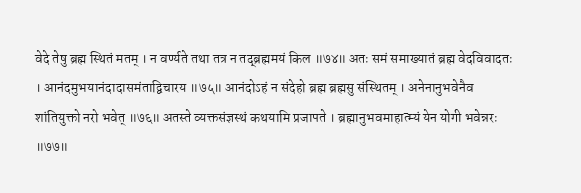वेदे तेषु ब्रह्म स्थितं मतम् । न वर्ण्यते तथा तत्र न तद्ब्रह्ममयं किल ॥७४॥ अतः समं समाख्यातं ब्रह्म वेदविवादतः । आनंदमुभयानंदादासमंताद्विचारय ॥७५॥ आनंदोऽहं न संदेहो ब्रह्म ब्रह्मसु संस्थितम् । अनेनानुभवेनैव शांतियुक्तो नरो भवेत् ॥७६॥ अतस्ते व्यक्तसंज्ञस्थं कथयामि प्रजापते । ब्रह्मानुभवमाहात्म्यं येन योगी भवेन्नरः ॥७७॥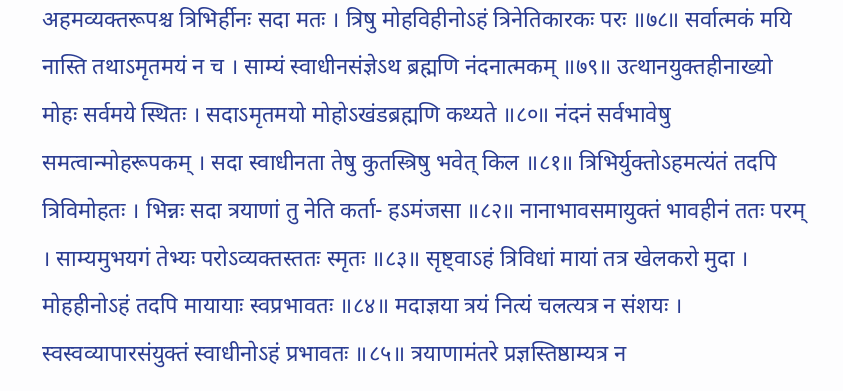अहमव्यक्तरूपश्च त्रिभिर्हीनः सदा मतः । त्रिषु मोहविहीनोऽहं त्रिनेतिकारकः परः ॥७८॥ सर्वात्मकं मयि नास्ति तथाऽमृतमयं न च । साम्यं स्वाधीनसंज्ञेऽथ ब्रह्मणि नंदनात्मकम् ॥७९॥ उत्थानयुक्तहीनाख्यो मोहः सर्वमये स्थितः । सदाऽमृतमयो मोहोऽखंडब्रह्मणि कथ्यते ॥८०॥ नंदनं सर्वभावेषु समत्वान्मोहरूपकम् । सदा स्वाधीनता तेषु कुतस्त्रिषु भवेत् किल ॥८१॥ त्रिभिर्युक्तोऽहमत्यंतं तदपि त्रिविमोहतः । भिन्नः सदा त्रयाणां तु नेति कर्ता- हऽमंजसा ॥८२॥ नानाभावसमायुक्तं भावहीनं ततः परम् । साम्यमुभयगं तेभ्यः परोऽव्यक्तस्ततः स्मृतः ॥८३॥ सृष्ट्वाऽहं त्रिविधां मायां तत्र खेलकरो मुदा । मोहहीनोऽहं तदपि मायायाः स्वप्रभावतः ॥८४॥ मदाज्ञया त्रयं नित्यं चलत्यत्र न संशयः । स्वस्वव्यापारसंयुक्तं स्वाधीनोऽहं प्रभावतः ॥८५॥ त्रयाणामंतरे प्रज्ञस्तिष्ठाम्यत्र न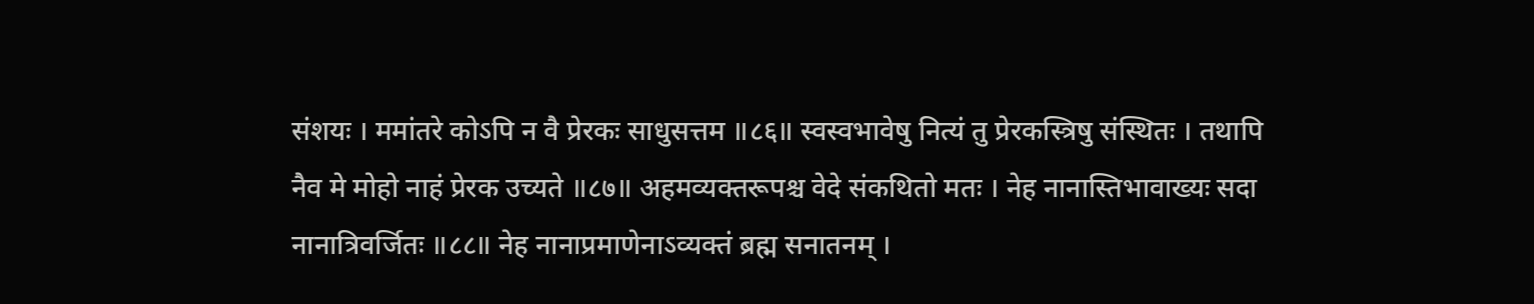संशयः । ममांतरे कोऽपि न वै प्रेरकः साधुसत्तम ॥८६॥ स्वस्वभावेषु नित्यं तु प्रेरकस्त्रिषु संस्थितः । तथापि नैव मे मोहो नाहं प्रेरक उच्यते ॥८७॥ अहमव्यक्तरूपश्च वेदे संकथितो मतः । नेह नानास्तिभावाख्यः सदा नानात्रिवर्जितः ॥८८॥ नेह नानाप्रमाणेनाऽव्यक्तं ब्रह्म सनातनम् ।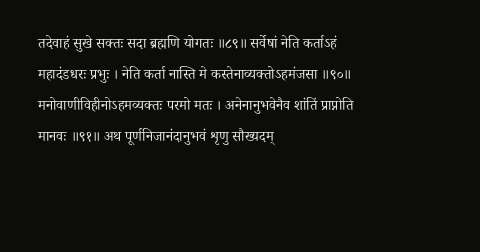तदेवाहं सुखे सक्तः सदा ब्रह्मणि योगतः ॥८९॥ सर्वेषां नेति कर्ताऽहं महादंडधरः प्रभुः । नेति कर्ता नास्ति मे कस्तेनाव्यक्तोऽहमंजसा ॥९०॥ मनोवाणीविहीनोऽहमव्यक्तः परमो मतः । अनेनानुभवेनैव शांतिं प्राप्नोति मानवः ॥९१॥ अथ पूर्णनिजानंदानुभवं शृणु सौख्यदम्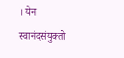। येन स्वानंदसंयुक्तो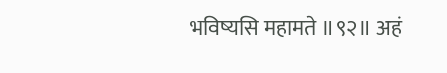भविष्यसि महामते ॥९२॥ अहं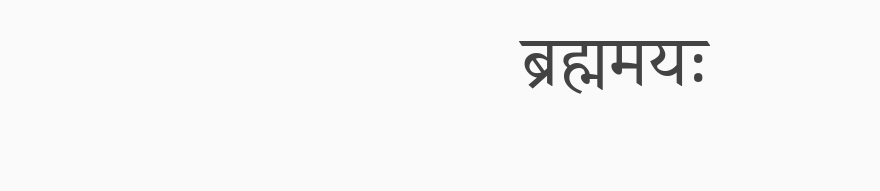ब्रह्ममयः